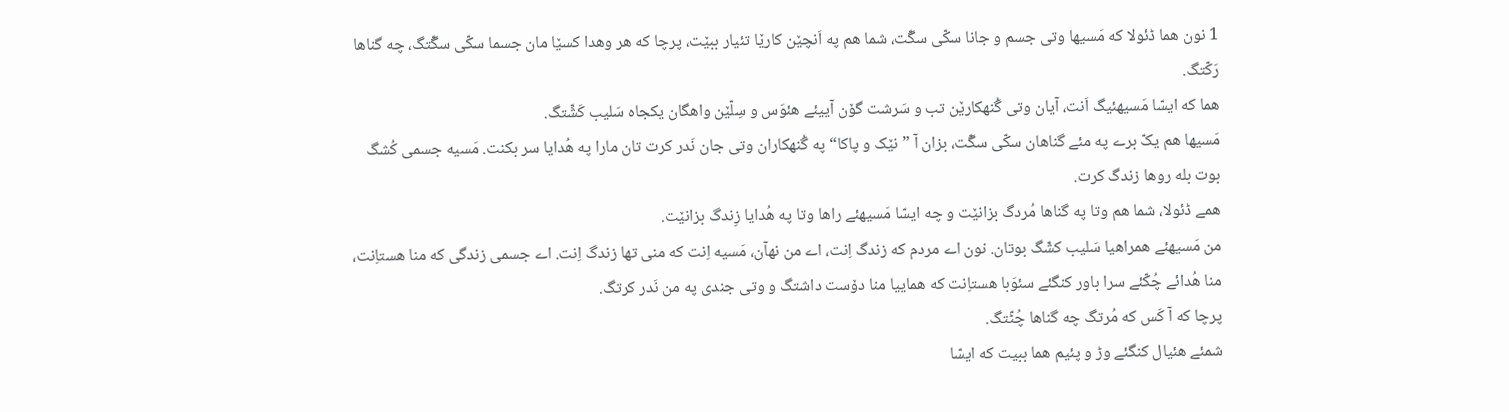1 نون هما ڈئولا که مَسیها وتی جسم و جانا سکّی سگّت، شما هم په اَنچێن کارێا تئیار ببێت، پرچا که هر وهدا کسێا مان جسما سکّی سگّتگ، چه گناها رَکّتگ.
هما که ایسّا مَسیهئیگ اَنت، آیان وتی گُنهکارێن تب و سَرشت گۆن آییئے هئوَس و سِلّێن واهگان یکجاه سَلیب کَشِّتگ.
مَسیها هم یکّ برے په مئے گناهان سکّی سگّت، بزان آ ”نێک و پاکا“ په گُنهکاران وتی جان نَدر کرت تان مارا په هُدایا سر بکنت. مَسیه جسمی کُشگ بوت بله روها زندگ کرت.
همے ڈئولا، شما هم وتا په گناها مُردگ بزانێت و چه ایسّا مَسیهئے راها وتا په هُدایا زِندگ بزانێت.
من مَسیهئے همراهیا سَلیب کشّگ بوتان. نون اے مردم که زندگ اِنت، اے من نهآن، مَسیه اِنت که منی تها زندگ اِنت. اے جسمی زندگی که منا هستاِنت، منا هُدائے چُکّئے سرا باور کنگئے سئوَبا هستاِنت که هماییا منا دۆست داشتگ و وتی جندی په من نَدر کرتگ.
پرچا که آ کَس که مُرتگ چه گناها چُٹّتگ.
شمئے هئیال کنگئے وڑ و پئیم هما ببیت که ایسّا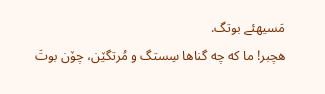مَسیهئے بوتگ.
هچبر! ما که چه گناها سِستگ و مُرتگێن، چۆن بوتَ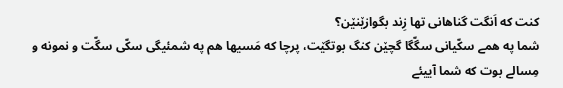کنت که اَنگت گناهانی تها زِند بگوازێنێن؟
شما په همے سکّیانی سگّگا گچێن کنگ بوتگێت، پرچا که مَسیها هم په شمئیگی سکّی سگّت و نمونه و مِسالے بوت که شما آییئے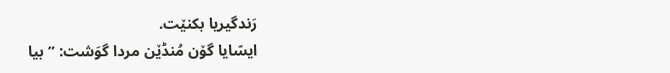رَندگیریا بکنێت.
ایسّایا گۆن مُنڈێن مردا گوَشت: ”بیا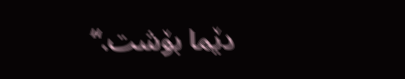دێما بۆشت.“